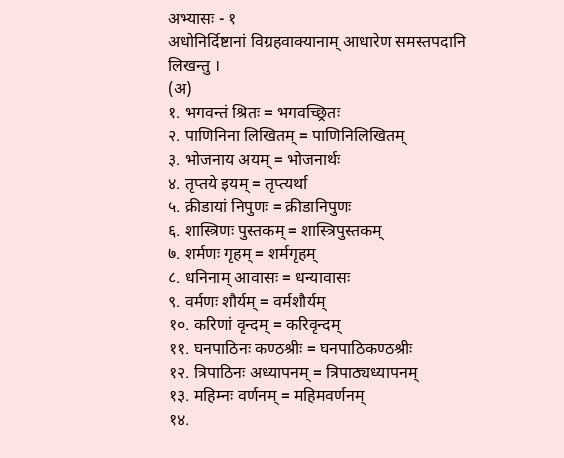अभ्यासः - १
अधोनिर्दिष्टानां विग्रहवाक्यानाम् आधारेण समस्तपदानि लिखन्तु ।
(अ)
१. भगवन्तं श्रितः = भगवच्छ्रितः
२. पाणिनिना लिखितम् = पाणिनिलिखितम्
३. भोजनाय अयम् = भोजनार्थः
४. तृप्तये इयम् = तृप्त्यर्था
५. क्रीडायां निपुणः = क्रीडानिपुणः
६. शास्त्रिणः पुस्तकम् = शास्त्रिपुस्तकम्
७. शर्मणः गृहम् = शर्मगृहम्
८. धनिनाम् आवासः = धन्यावासः
९. वर्मणः शौर्यम् = वर्मशौर्यम्
१०. करिणां वृन्दम् = करिवृन्दम्
११. घनपाठिनः कण्ठश्रीः = घनपाठिकण्ठश्रीः
१२. त्रिपाठिनः अध्यापनम् = त्रिपाठ्यध्यापनम्
१३. महिम्नः वर्णनम् = महिमवर्णनम्
१४.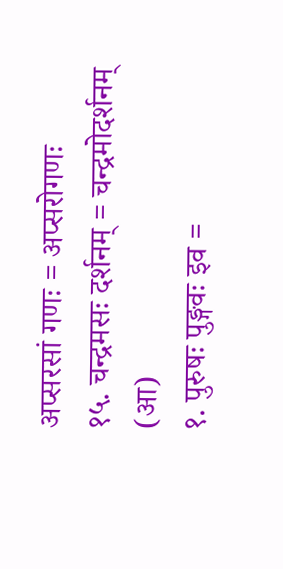अप्सरसां गणः = अप्सरोगणः
१५. चन्द्रमसः दर्शनम् = चन्द्रमोदर्शनम्
(आ)
१. पुरुषः पुङ्गवः इव =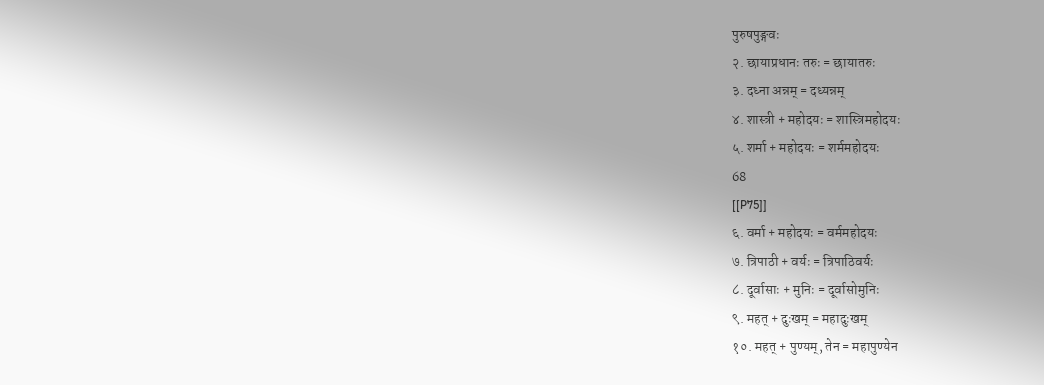पुरुषपुङ्गवः
२. छायाप्रधानः तरुः = छायातरुः
३. दध्ना अन्नम् = दध्यन्नम्
४. शास्त्री + महोदयः = शास्त्रिमहोदयः
५. शर्मा + महोदयः = शर्ममहोदयः
68
[[P75]]
६. वर्मा + महोदयः = वर्ममहोदयः
७. त्रिपाठी + वर्यः = त्रिपाठिवर्यः
८. दूर्वासाः + मुनिः = दूर्वासोमुनिः
९. महत् + दुःखम् = महादुःखम्
१०. महत् + पुण्यम्, तेन = महापुण्येन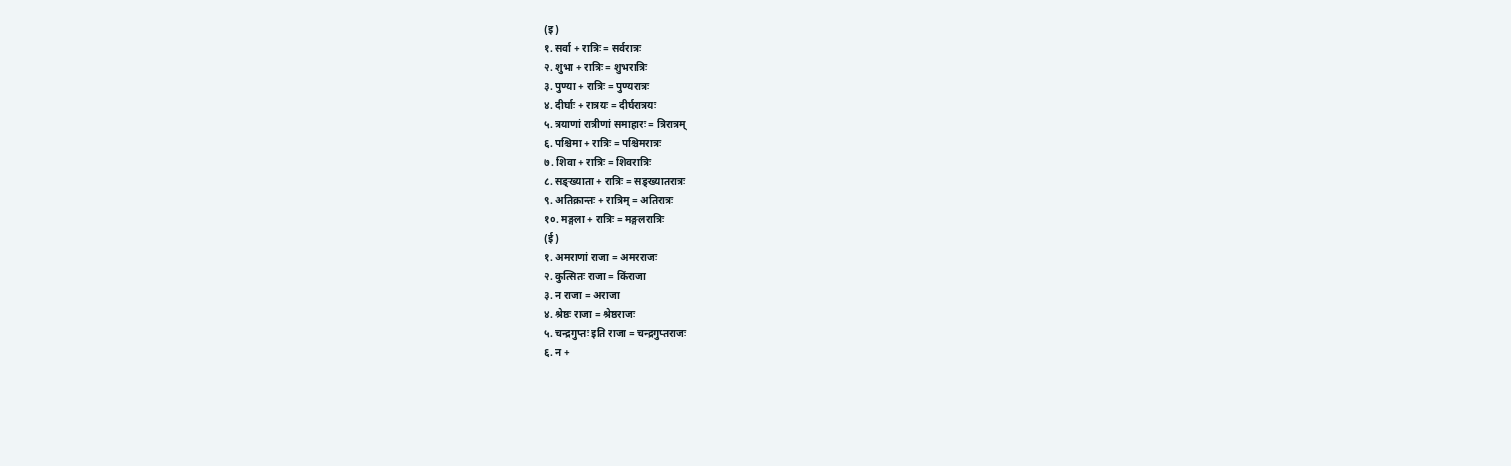(इ)
१. सर्वा + रात्रिः = सर्वरात्रः
२. शुभा + रात्रिः = शुभरात्रिः
३. पुण्या + रात्रिः = पुण्यरात्रः
४. दीर्घाः + रात्रयः = दीर्घरात्रयः
५. त्रयाणां रात्रीणां समाहारः = त्रिरात्रम्
६. पश्चिमा + रात्रिः = पश्चिमरात्रः
७. शिवा + रात्रिः = शिवरात्रिः
८. सङ्ख्याता + रात्रिः = सङ्ख्यातरात्रः
९. अतिक्रान्तः + रात्रिम् = अतिरात्रः
१०. मङ्गला + रात्रिः = मङ्गलरात्रिः
(ई)
१. अमराणां राजा = अमरराजः
२. कुत्सितः राजा = किंराजा
३. न राजा = अराजा
४. श्रेष्ठः राजा = श्रेष्ठराजः
५. चन्द्रगुप्तः इति राजा = चन्द्रगुप्तराजः
६. न +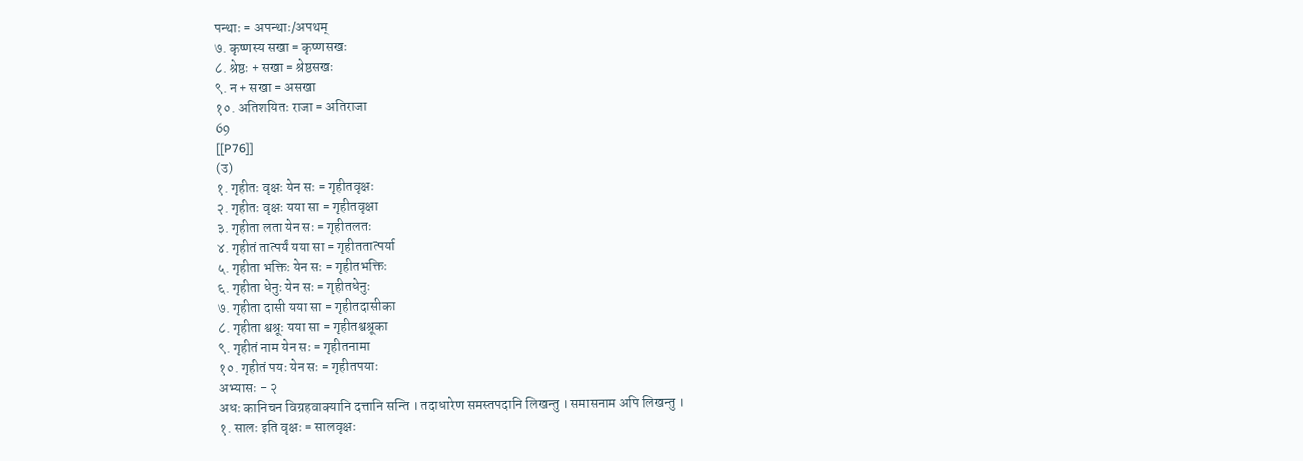पन्थाः = अपन्थाः/अपथम्
७. कृष्णस्य सखा = कृष्णसखः
८. श्रेष्ठः + सखा = श्रेष्ठसखः
९. न + सखा = असखा
१०. अतिशयितः राजा = अतिराजा
69
[[P76]]
(उ)
१. गृहीतः वृक्षः येन सः = गृहीतवृक्षः
२. गृहीतः वृक्षः यया सा = गृहीतवृक्षा
३. गृहीता लता येन सः = गृहीतलतः
४. गृहीतं तात्पर्यं यया सा = गृहीततात्पर्या
५. गृहीता भक्तिः येन सः = गृहीतभक्तिः
६. गृहीता धेनुः येन सः = गृहीतधेनुः
७. गृहीता दासी यया सा = गृहीतदासीका
८. गृहीता श्वश्रूः यया सा = गृहीतश्वश्रूका
९. गृहीतं नाम येन सः = गृहीतनामा
१०. गृहीतं पयः येन सः = गृहीतपयाः
अभ्यासः - २
अधः कानिचन विग्रहवाक्यानि दत्तानि सन्ति । तदाधारेण समस्तपदानि लिखन्तु । समासनाम अपि लिखन्तु ।
१. सालः इति वृक्षः = सालवृक्षः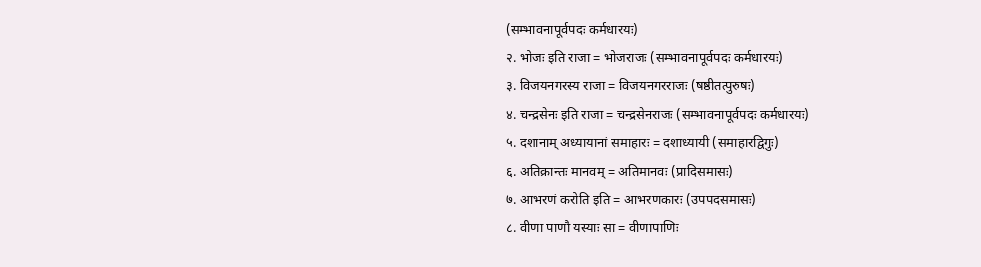(सम्भावनापूर्वपदः कर्मधारयः)
२. भोजः इति राजा = भोजराजः (सम्भावनापूर्वपदः कर्मधारयः)
३. विजयनगरस्य राजा = विजयनगरराजः (षष्ठीतत्पुरुषः)
४. चन्द्रसेनः इति राजा = चन्द्रसेनराजः (सम्भावनापूर्वपदः कर्मधारयः)
५. दशानाम् अध्यायानां समाहारः = दशाध्यायी (समाहारद्विगुः)
६. अतिक्रान्तः मानवम् = अतिमानवः (प्रादिसमासः)
७. आभरणं करोति इति = आभरणकारः (उपपदसमासः)
८. वीणा पाणौ यस्याः सा = वीणापाणिः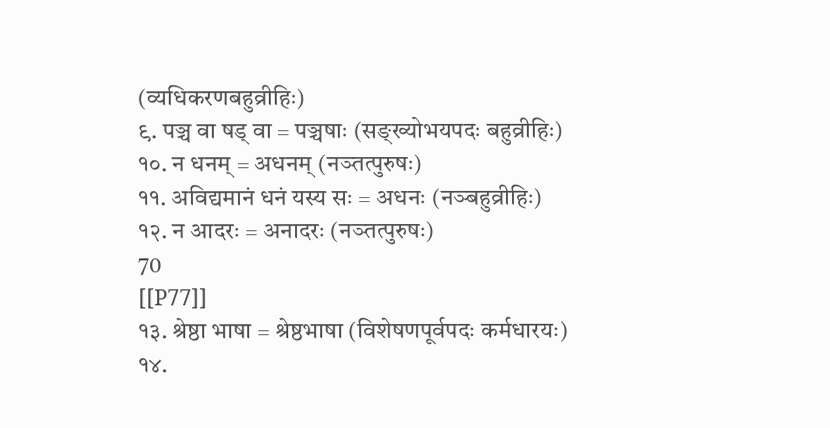(व्यधिकरणबहुव्रीहिः)
९. पञ्च वा षड् वा = पञ्चषाः (सङ्ख्योभयपदः बहुव्रीहिः)
१०. न धनम् = अधनम् (नञ्तत्पुरुषः)
११. अविद्यमानं धनं यस्य सः = अधनः (नञ्बहुव्रीहिः)
१२. न आदरः = अनादरः (नञ्तत्पुरुषः)
70
[[P77]]
१३. श्रेष्ठा भाषा = श्रेष्ठभाषा (विशेषणपूर्वपदः कर्मधारयः)
१४.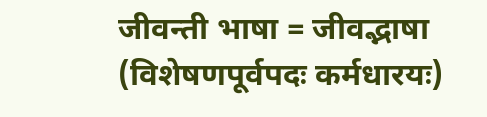जीवन्ती भाषा = जीवद्भाषा (विशेषणपूर्वपदः कर्मधारयः)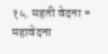१५. महती वेदना = महावेदना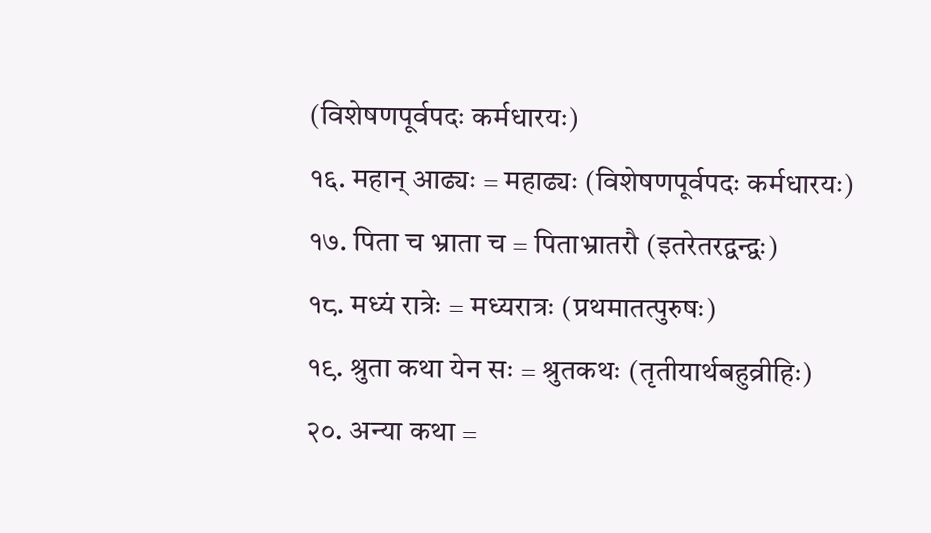(विशेषणपूर्वपदः कर्मधारयः)
१६. महान् आढ्यः = महाढ्यः (विशेषणपूर्वपदः कर्मधारयः)
१७. पिता च भ्राता च = पिताभ्रातरौ (इतरेतरद्वन्द्वः)
१८. मध्यं रात्रेः = मध्यरात्रः (प्रथमातत्पुरुषः)
१९. श्रुता कथा येन सः = श्रुतकथः (तृतीयार्थबहुव्रीहिः)
२०. अन्या कथा =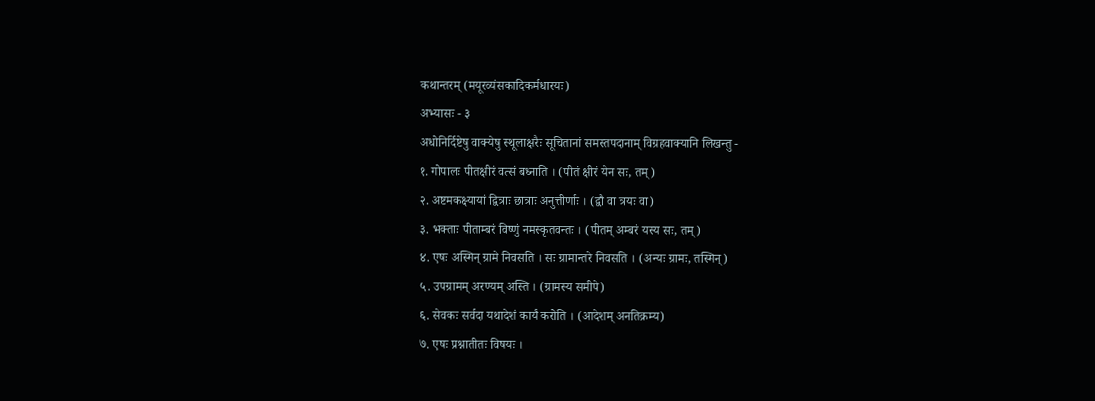कथान्तरम् (मयूरव्यंसकादिकर्मधारयः)
अभ्यासः - ३
अधोनिर्दिष्टेषु वाक्येषु स्थूलाक्षरैः सूचितानां समस्तपदानाम् विग्रहवाक्यानि लिखन्तु -
१. गोपालः पीतक्षीरं वत्सं बध्नाति । (पीतं क्षीरं येन सः, तम्)
२. अष्टमकक्ष्यायां द्वित्राः छात्राः अनुत्तीर्णाः । (द्वौ वा त्रयः वा)
३. भक्ताः पीताम्बरं विष्णुं नमस्कृतवन्तः । (पीतम् अम्बरं यस्य सः, तम्)
४. एषः अस्मिन् ग्रामे निवसति । सः ग्रामान्तरे निवसति । (अन्यः ग्रामः, तस्मिन्)
५. उपग्रामम् अरण्यम् अस्ति । (ग्रामस्य समीपे)
६. सेवकः सर्वदा यथादेशं कार्यं करोति । (आदेशम् अनतिक्रम्य)
७. एषः प्रश्नातीतः विषयः ।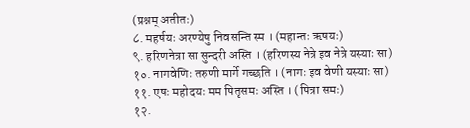(प्रश्नम् अतीतः)
८. महर्षयः अरण्येषु निवसन्ति स्म । (महान्तः ऋषयः)
९. हरिणनेत्रा सा सुन्दरी अस्ति । (हरिणस्य नेत्रे इव नेत्रे यस्याः सा)
१०. नागवेणिः तरुणी मार्गे गच्छति । (नागः इव वेणी यस्याः सा)
११. एषः महोदयः मम पितृसमः अस्ति । (पित्रा समः)
१२.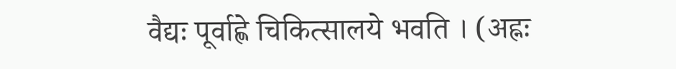वैद्यः पूर्वाह्णे चिकित्सालये भवति । (अह्नः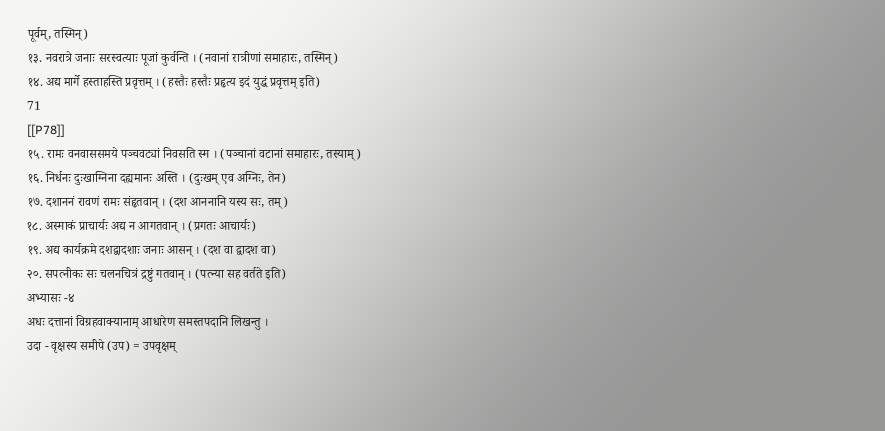पूर्वम्, तस्मिन्)
१३. नवरात्रे जनाः सरस्वत्याः पूजां कुर्वन्ति । (नवानां रात्रीणां समाहारः, तस्मिन्)
१४. अद्य मार्गे हस्ताहस्ति प्रवृत्तम् । (हस्तैः हस्तैः प्रहृत्य इदं युद्धं प्रवृत्तम् इति)
71
[[P78]]
१५. रामः वनवाससमये पञ्चवट्यां निवसति स्म । (पञ्चानां वटानां समाहारः, तस्याम्)
१६. निर्धनः दुःखाग्निना दह्यमानः अस्ति । (दुःखम् एव अग्निः, तेन)
१७. दशाननं रावणं रामः संहृतवान् । (दश आननानि यस्य सः, तम्)
१८. अस्माकं प्राचार्यः अद्य न आगतवान् । (प्रगतः आचार्यः)
१९. अद्य कार्यक्रमे दशद्वादशाः जनाः आसन् । (दश वा द्वादश वा)
२०. सपत्नीकः सः चलनचित्रं द्रष्टुं गतवान् । (पत्न्या सह वर्तते इति)
अभ्यासः -४
अधः दत्तानां विग्रहवाक्यानाम् आधारेण समस्तपदानि लिखन्तु ।
उदा - वृक्षस्य समीपे (उप) = उपवृक्षम्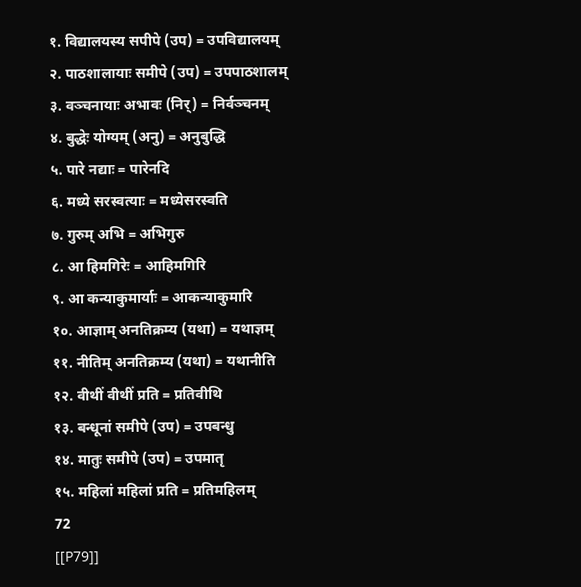१. विद्यालयस्य सपीपे (उप) = उपविद्यालयम्
२. पाठशालायाः समीपे (उप) = उपपाठशालम्
३. वञ्चनायाः अभावः (निर्) = निर्वञ्चनम्
४. बुद्धेः योग्यम् (अनु) = अनुबुद्धि
५. पारे नद्याः = पारेनदि
६. मध्ये सरस्वत्याः = मध्येसरस्वति
७. गुरुम् अभि = अभिगुरु
८. आ हिमगिरेः = आहिमगिरि
९. आ कन्याकुमार्याः = आकन्याकुमारि
१०. आज्ञाम् अनतिक्रम्य (यथा) = यथाज्ञम्
११. नीतिम् अनतिक्रम्य (यथा) = यथानीति
१२. वीथीं वीथीं प्रति = प्रतिवीथि
१३. बन्धूनां समीपे (उप) = उपबन्धु
१४. मातुः समीपे (उप) = उपमातृ
१५. महिलां महिलां प्रति = प्रतिमहिलम्
72
[[P79]]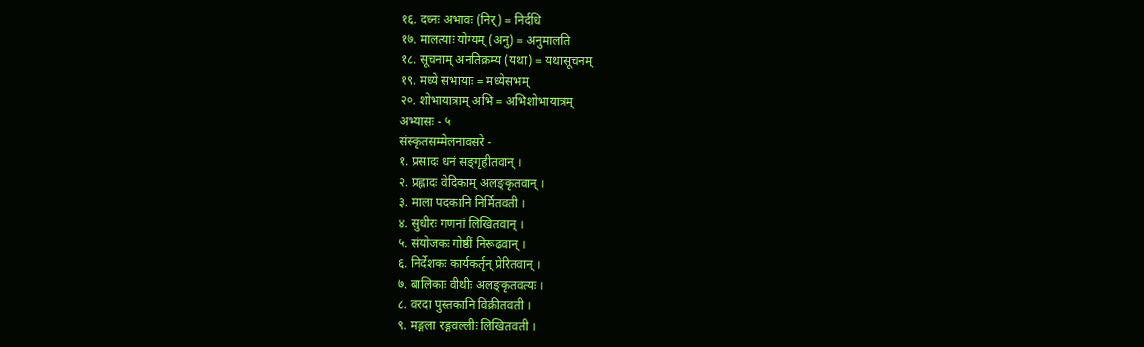१६. दध्नः अभावः (निर्) = निर्दधि
१७. मालत्याः योग्यम् (अनु) = अनुमालति
१८. सूचनाम् अनतिक्रम्य (यथा) = यथासूचनम्
१९. मध्ये सभायाः = मध्येसभम्
२०. शोभायात्राम् अभि = अभिशोभायात्रम्
अभ्यासः - ५
संस्कृतसम्मेलनावसरे -
१. प्रसादः धनं सङ्गृहीतवान् ।
२. प्रह्लादः वेदिकाम् अलङ्कृतवान् ।
३. माला पदकानि निर्मितवती ।
४. सुधीरः गणनां लिखितवान् ।
५. संयोजकः गोष्ठीं निरूढवान् ।
६. निर्देशकः कार्यकर्तृन् प्रेरितवान् ।
७. बालिकाः वीथीः अलङ्कृतवत्यः ।
८. वरदा पुस्तकानि विक्रीतवती ।
९. मङ्गला रङ्गवल्लीः लिखितवती ।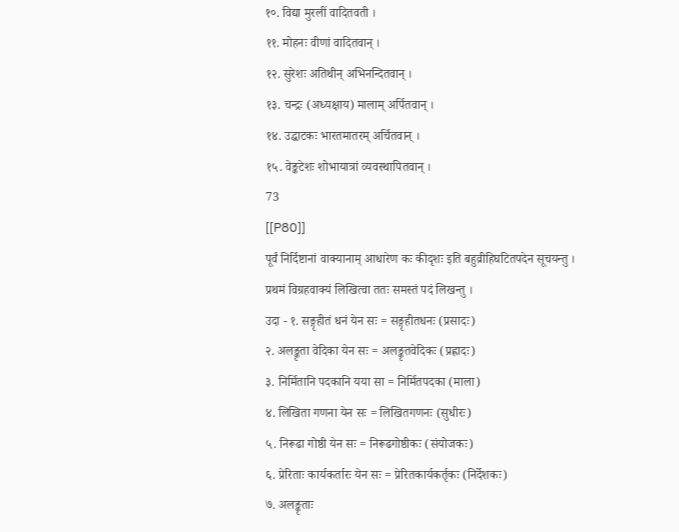१०. विद्या मुरलीं वादितवती ।
११. मोहनः वीणां वादितवान् ।
१२. सुरेशः अतिथीन् अभिनन्दितवान् ।
१३. चन्द्रः (अध्यक्षाय) मालाम् अर्पितवान् ।
१४. उद्घाटकः भारतमातरम् अर्चितवान् ।
१५. वेङ्कटेशः शोभायात्रां व्यवस्थापितवान् ।
73
[[P80]]
पूर्वं निर्दिष्टानां वाक्यानाम् आधारेण कः कीदृशः इति बहुव्रीहिघटितपदेन सूचयन्तु । प्रथमं विग्रहवाक्यं लिखित्वा ततः समस्तं पदं लिखन्तु ।
उदा - १. सङ्गृहीतं धनं येन सः = सङ्गृहीतधनः (प्रसादः)
२. अलङ्कृता वेदिका येन सः = अलङ्कृतवेदिकः (प्रह्लादः)
३. निर्मितानि पदकानि यया सा = निर्मितपदका (माला)
४. लिखिता गणना येन सः = लिखितगणनः (सुधीरः)
५. निरूढा गोष्ठी येन सः = निरूढगोष्ठीकः (संयोजकः)
६. प्रेरिताः कार्यकर्तारः येन सः = प्रेरितकार्यकर्तृकः (निर्देशकः)
७. अलङ्कृताः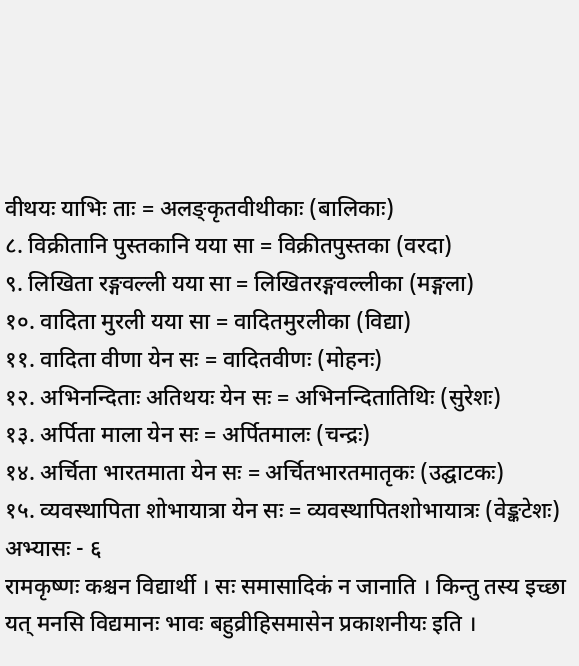वीथयः याभिः ताः = अलङ्कृतवीथीकाः (बालिकाः)
८. विक्रीतानि पुस्तकानि यया सा = विक्रीतपुस्तका (वरदा)
९. लिखिता रङ्गवल्ली यया सा = लिखितरङ्गवल्लीका (मङ्गला)
१०. वादिता मुरली यया सा = वादितमुरलीका (विद्या)
११. वादिता वीणा येन सः = वादितवीणः (मोहनः)
१२. अभिनन्दिताः अतिथयः येन सः = अभिनन्दितातिथिः (सुरेशः)
१३. अर्पिता माला येन सः = अर्पितमालः (चन्द्रः)
१४. अर्चिता भारतमाता येन सः = अर्चितभारतमातृकः (उद्घाटकः)
१५. व्यवस्थापिता शोभायात्रा येन सः = व्यवस्थापितशोभायात्रः (वेङ्कटेशः)
अभ्यासः - ६
रामकृष्णः कश्चन विद्यार्थी । सः समासादिकं न जानाति । किन्तु तस्य इच्छा यत् मनसि विद्यमानः भावः बहुव्रीहिसमासेन प्रकाशनीयः इति ।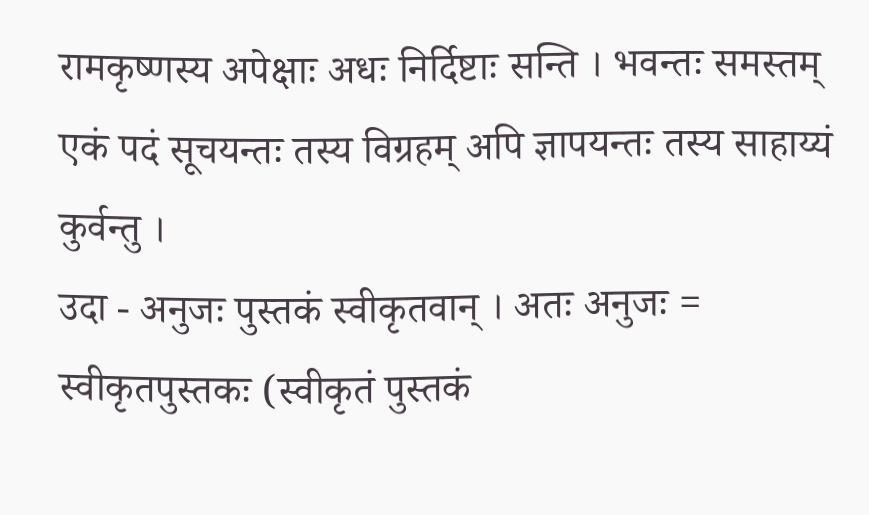रामकृष्णस्य अपेक्षाः अधः निर्दिष्टाः सन्ति । भवन्तः समस्तम् एकं पदं सूचयन्तः तस्य विग्रहम् अपि ज्ञापयन्तः तस्य साहाय्यं कुर्वन्तु ।
उदा - अनुजः पुस्तकं स्वीकृतवान् । अतः अनुजः = स्वीकृतपुस्तकः (स्वीकृतं पुस्तकं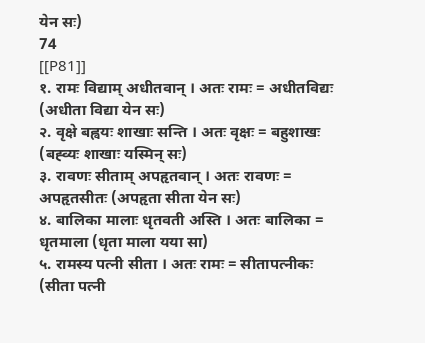येन सः)
74
[[P81]]
१. रामः विद्याम् अधीतवान् । अतः रामः = अधीतविद्यः (अधीता विद्या येन सः)
२. वृक्षे बह्वयः शाखाः सन्ति । अतः वृक्षः = बहुशाखः (बह्व्यः शाखाः यस्मिन् सः)
३. रावणः सीताम् अपहृतवान् । अतः रावणः = अपहृतसीतः (अपहृता सीता येन सः)
४. बालिका मालाः धृतवती अस्ति । अतः बालिका = धृतमाला (धृता माला यया सा)
५. रामस्य पत्नी सीता । अतः रामः = सीतापत्नीकः (सीता पत्नी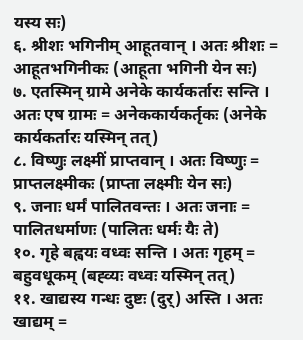यस्य सः)
६. श्रीशः भगिनीम् आहूतवान् । अतः श्रीशः = आहूतभगिनीकः (आहूता भगिनी येन सः)
७. एतस्मिन् ग्रामे अनेके कार्यकर्तारः सन्ति । अतः एष ग्रामः = अनेककार्यकर्तृकः (अनेके कार्यकर्तारः यस्मिन् तत्)
८. विष्णुः लक्ष्मीं प्राप्तवान् । अतः विष्णुः = प्राप्तलक्ष्मीकः (प्राप्ता लक्ष्मीः येन सः)
९. जनाः धर्मं पालितवन्तः । अतः जनाः = पालितधर्माणः (पालितः धर्मः यैः ते)
१०. गृहे बह्वयः वध्वः सन्ति । अतः गृहम् = बहुवधूकम् (बह्व्यः वध्वः यस्मिन् तत्)
११. खाद्यस्य गन्धः दुष्टः (दुर्) अस्ति । अतः खाद्यम् =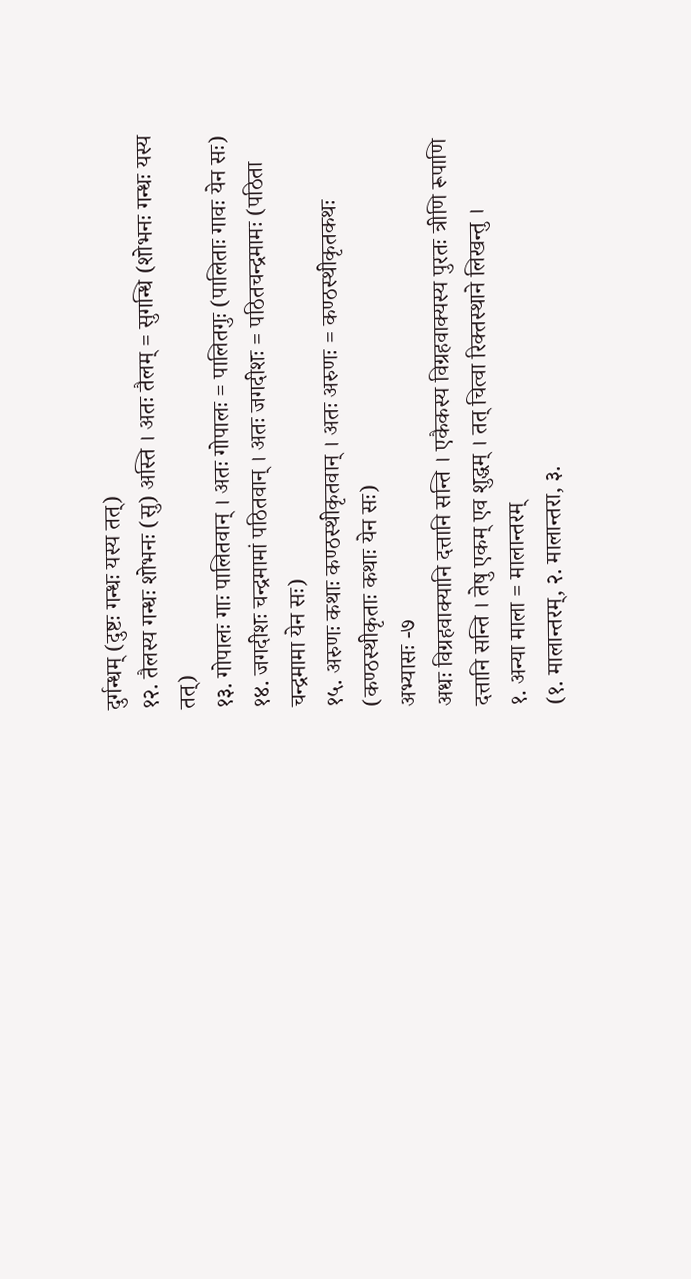दुर्गन्धम् (दुष्टः गन्धः यस्य तत्)
१२. तैलस्य गन्धः शोभनः (सु) अस्ति । अतः तैलम् = सुगन्धि (शोभनः गन्धः यस्य तत्)
१३. गोपालः गाः पालितवान् । अतः गोपालः = पालितगुः (पालिताः गावः येन सः)
१४. जगदीशः चन्द्रमामां पठितवान् । अतः जगदीशः = पठितचन्द्रमामः (पठिता चन्द्रमामा येन सः)
१५. अरुणः कथाः कण्ठस्थीकृतवान् । अतः अरुणः = कण्ठस्थीकृतकथः (कण्ठस्थीकृताः कथाः येन सः)
अभ्यासः -७
अधः विग्रहवाक्यानि दत्तानि सन्ति । एकैकस्य विग्रहवाक्यस्य पुरतः त्रीणि रूपाणि दत्तानि सन्ति । तेषु एकम् एव शुद्धम् । तत् चित्वा रिक्तस्थाने लिखन्तु ।
१. अन्या माला = मालान्तरम्
(१. मालान्तरम्, २. मालान्तरा, ३.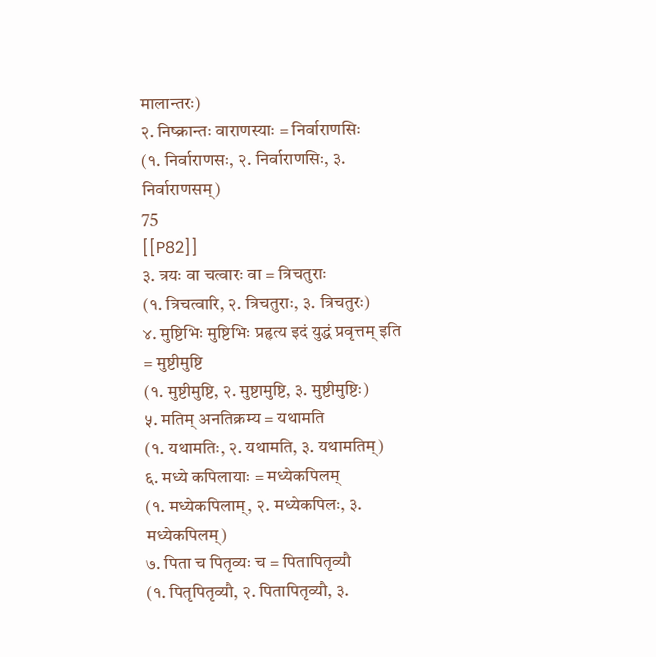मालान्तरः)
२. निष्क्रान्तः वाराणस्याः = निर्वाराणसिः
(१. निर्वाराणसः, २. निर्वाराणसिः, ३. निर्वाराणसम्)
75
[[P82]]
३. त्रयः वा चत्वारः वा = त्रिचतुराः
(१. त्रिचत्वारि, २. त्रिचतुराः, ३. त्रिचतुरः)
४. मुष्टिभिः मुष्टिभिः प्रहृत्य इदं युद्धं प्रवृत्तम् इति = मुष्टीमुष्टि
(१. मुष्टीमुष्टि, २. मुष्टामुष्टि, ३. मुष्टीमुष्टिः)
५. मतिम् अनतिक्रम्य = यथामति
(१. यथामतिः, २. यथामति, ३. यथामतिम्)
६. मध्ये कपिलायाः = मध्येकपिलम्
(१. मध्येकपिलाम्, २. मध्येकपिलः, ३. मध्येकपिलम्)
७. पिता च पितृव्यः च = पितापितृव्यौ
(१. पितृपितृव्यौ, २. पितापितृव्यौ, ३.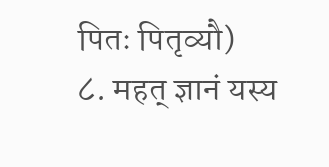पितः पितृव्यौ)
८. महत् ज्ञानं यस्य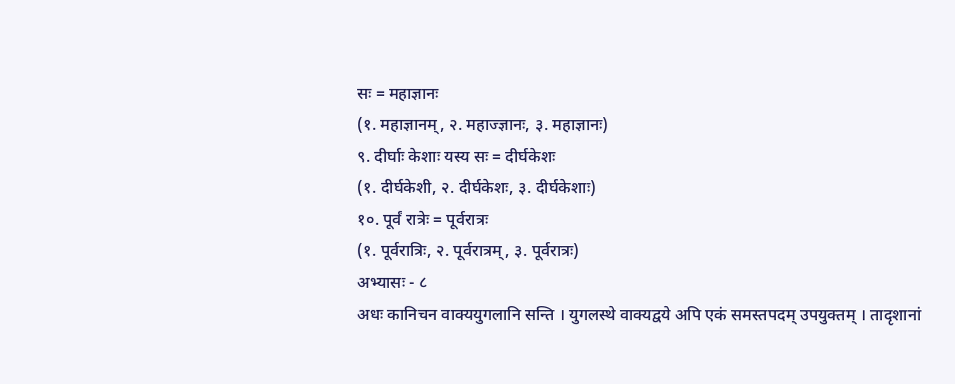सः = महाज्ञानः
(१. महाज्ञानम्, २. महाज्ज्ञानः, ३. महाज्ञानः)
९. दीर्घाः केशाः यस्य सः = दीर्घकेशः
(१. दीर्घकेशी, २. दीर्घकेशः, ३. दीर्घकेशाः)
१०. पूर्वं रात्रेः = पूर्वरात्रः
(१. पूर्वरात्रिः, २. पूर्वरात्रम्, ३. पूर्वरात्रः)
अभ्यासः - ८
अधः कानिचन वाक्ययुगलानि सन्ति । युगलस्थे वाक्यद्वये अपि एकं समस्तपदम् उपयुक्तम् । तादृशानां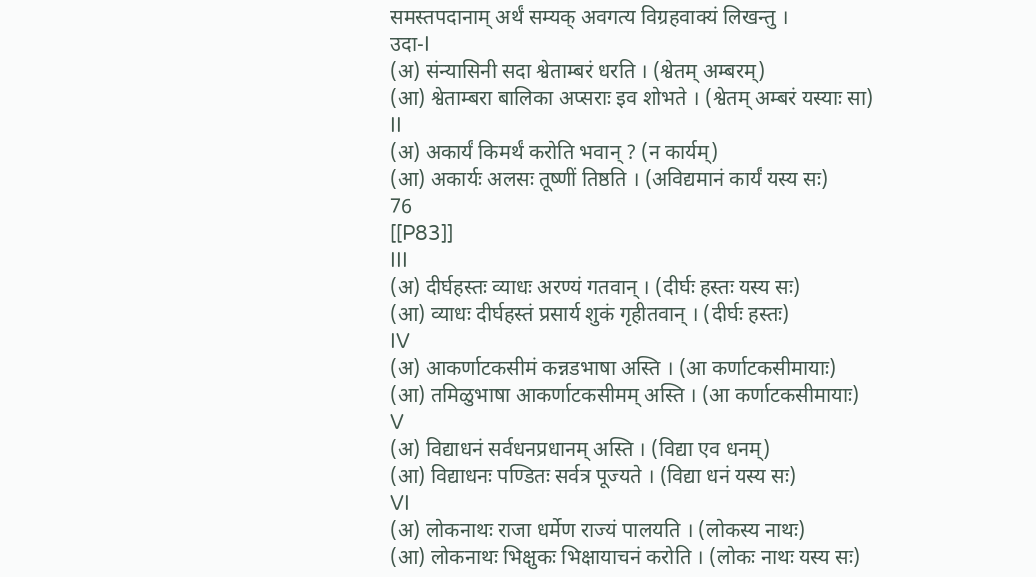समस्तपदानाम् अर्थं सम्यक् अवगत्य विग्रहवाक्यं लिखन्तु ।
उदा-I
(अ) संन्यासिनी सदा श्वेताम्बरं धरति । (श्वेतम् अम्बरम्)
(आ) श्वेताम्बरा बालिका अप्सराः इव शोभते । (श्वेतम् अम्बरं यस्याः सा)
II
(अ) अकार्यं किमर्थं करोति भवान् ? (न कार्यम्)
(आ) अकार्यः अलसः तूष्णीं तिष्ठति । (अविद्यमानं कार्यं यस्य सः)
76
[[P83]]
III
(अ) दीर्घहस्तः व्याधः अरण्यं गतवान् । (दीर्घः हस्तः यस्य सः)
(आ) व्याधः दीर्घहस्तं प्रसार्य शुकं गृहीतवान् । (दीर्घः हस्तः)
IV
(अ) आकर्णाटकसीमं कन्नडभाषा अस्ति । (आ कर्णाटकसीमायाः)
(आ) तमिळुभाषा आकर्णाटकसीमम् अस्ति । (आ कर्णाटकसीमायाः)
V
(अ) विद्याधनं सर्वधनप्रधानम् अस्ति । (विद्या एव धनम्)
(आ) विद्याधनः पण्डितः सर्वत्र पूज्यते । (विद्या धनं यस्य सः)
VI
(अ) लोकनाथः राजा धर्मेण राज्यं पालयति । (लोकस्य नाथः)
(आ) लोकनाथः भिक्षुकः भिक्षायाचनं करोति । (लोकः नाथः यस्य सः)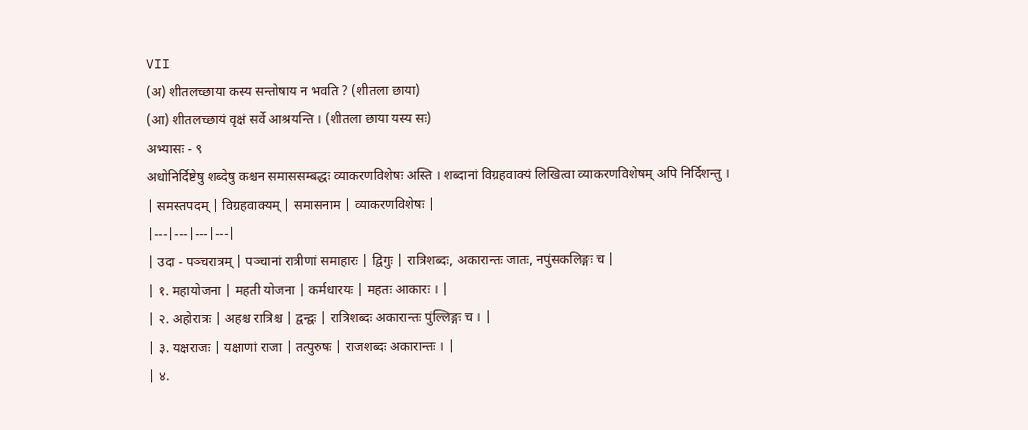VII
(अ) शीतलच्छाया कस्य सन्तोषाय न भवति ? (शीतला छाया)
(आ) शीतलच्छायं वृक्षं सर्वे आश्रयन्ति । (शीतला छाया यस्य सः)
अभ्यासः - ९
अधोनिर्दिष्टेषु शब्देषु कश्चन समाससम्बद्धः व्याकरणविशेषः अस्ति । शब्दानां विग्रहवाक्यं लिखित्वा व्याकरणविशेषम् अपि निर्दिशन्तु ।
| समस्तपदम् | विग्रहवाक्यम् | समासनाम | व्याकरणविशेषः |
|---|---|---|---|
| उदा - पञ्चरात्रम् | पञ्चानां रात्रीणां समाहारः | द्विगुः | रात्रिशब्दः, अकारान्तः जातः, नपुंसकलिङ्गः च |
| १. महायोजना | महती योजना | कर्मधारयः | महतः आकारः । |
| २. अहोरात्रः | अहश्च रात्रिश्च | द्वन्द्वः | रात्रिशब्दः अकारान्तः पुंल्लिङ्गः च । |
| ३. यक्षराजः | यक्षाणां राजा | तत्पुरुषः | राजशब्दः अकारान्तः । |
| ४.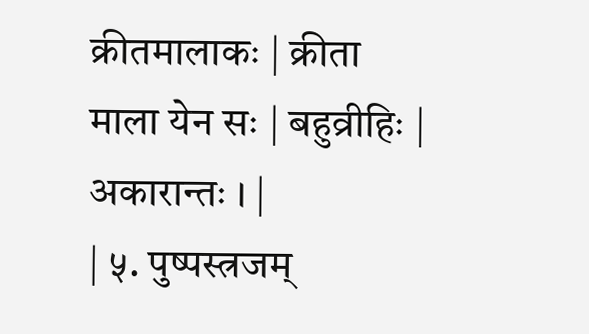क्रीतमालाकः | क्रीता माला येन सः | बहुव्रीहिः | अकारान्तः । |
| ५. पुष्पस्त्रजम्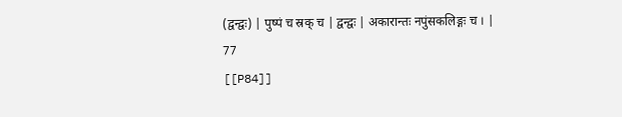(द्वन्द्वः) | पुष्पं च स्रक् च | द्वन्द्वः | अकारान्तः नपुंसकलिङ्गः च । |
77
[[P84]]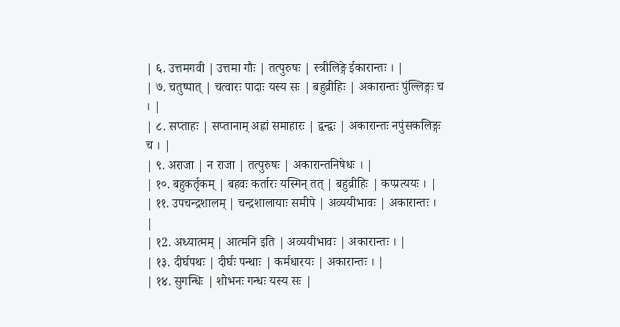| ६. उत्तमगवी | उत्तमा गौः | तत्पुरुषः | स्त्रीलिङ्गे ईकारान्तः । |
| ७. चतुष्पात् | चत्वारः पादाः यस्य सः | बहुव्रीहिः | अकारान्तः पुंल्लिङ्गः च । |
| ८. सप्ताहः | सप्तानाम् अह्नां समाहारः | द्वन्द्वः | अकारान्तः नपुंसकलिङ्गः च । |
| ९. अराजा | न राजा | तत्पुरुषः | अकारान्तनिषेधः । |
| १०. बहुकर्तृकम् | बहवः कर्तारः यस्मिन् तत् | बहुव्रीहिः | कप्प्रत्ययः । |
| ११. उपचन्द्रशालम् | चन्द्रशालायाः समीपे | अव्ययीभावः | अकारान्तः । |
| १2. अध्यात्मम् | आत्मनि इति | अव्ययीभावः | अकारान्तः । |
| १३. दीर्घपथः | दीर्घः पन्थाः | कर्मधारयः | अकारान्तः । |
| १४. सुगन्धिः | शोभनः गन्धः यस्य सः |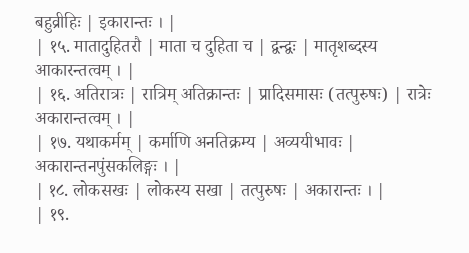बहुव्रीहिः | इकारान्तः । |
| १५. मातादुहितरौ | माता च दुहिता च | द्वन्द्वः | मातृशब्दस्य आकारन्तत्वम् । |
| १६. अतिरात्रः | रात्रिम् अतिक्रान्तः | प्रादिसमासः (तत्पुरुषः) | रात्रेः अकारान्तत्वम् । |
| १७. यथाकर्मम् | कर्माणि अनतिक्रम्य | अव्ययीभावः | अकारान्तनपुंसकलिङ्गः । |
| १८. लोकसखः | लोकस्य सखा | तत्पुरुषः | अकारान्तः । |
| १९.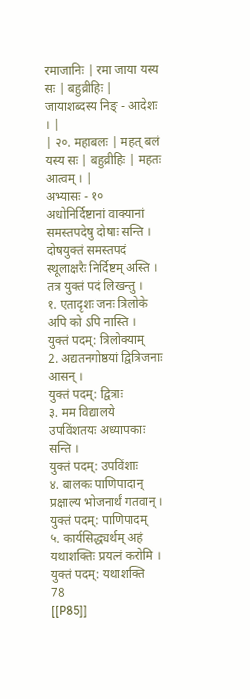रमाजानिः | रमा जाया यस्य सः | बहुव्रीहिः | जायाशब्दस्य निङ् - आदेशः । |
| २०. महाबलः | महत् बलं यस्य सः | बहुव्रीहिः | महतः आत्वम् । |
अभ्यासः - १०
अधोनिर्दिष्टानां वाक्यानां समस्तपदेषु दोषाः सन्ति । दोषयुक्तं समस्तपदं स्थूलाक्षरैः निर्दिष्टम् अस्ति । तत्र युक्तं पदं लिखन्तु ।
१. एतादृशः जनः त्रिलोके अपि को ऽपि नास्ति ।
युक्तं पदम्: त्रिलोक्याम्
2. अद्यतनगोष्ठयां द्वित्रिजनाः आसन् ।
युक्तं पदम्: द्वित्राः
३. मम विद्यालये उपविंशतयः अध्यापकाः सन्ति ।
युक्तं पदम्: उपविंशाः
४. बालकः पाणिपादान् प्रक्षाल्य भोजनार्थं गतवान् ।
युक्तं पदम्: पाणिपादम्
५. कार्यसिद्ध्यर्थम् अहं यथाशक्तिः प्रयत्नं करोमि ।
युक्तं पदम्: यथाशक्ति
78
[[P85]]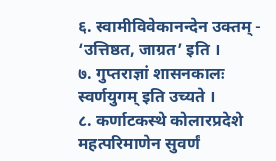६. स्वामीविवेकानन्देन उक्तम् - ‘उत्तिष्ठत, जाग्रत’ इति ।
७. गुप्तराज्ञां शासनकालः स्वर्णयुगम् इति उच्यते ।
८. कर्णाटकस्थे कोलारप्रदेशे महत्परिमाणेन सुवर्णं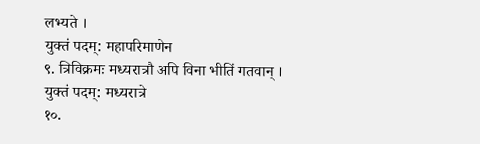लभ्यते ।
युक्तं पदम्: महापरिमाणेन
९. त्रिविक्रमः मध्यरात्रौ अपि विना भीतिं गतवान् ।
युक्तं पदम्: मध्यरात्रे
१०.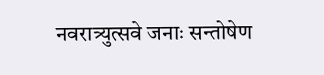नवरात्र्युत्सवे जनाः सन्तोषेण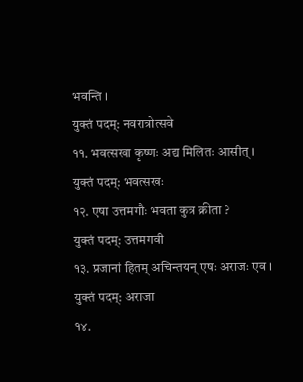भवन्ति ।
युक्तं पदम्: नवरात्रोत्सवे
११. भवत्सखा कृष्णः अद्य मिलितः आसीत् ।
युक्तं पदम्: भवत्सखः
१२. एषा उत्तमगौः भवता कुत्र क्रीता ?
युक्तं पदम्: उत्तमगवी
१३. प्रजानां हितम् अचिन्तयन् एषः अराजः एव ।
युक्तं पदम्: अराजा
१४.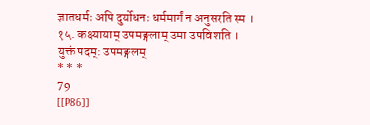ज्ञातधर्मः अपि दुर्योधनः धर्ममार्गं न अनुसरति स्म ।
१५. कक्ष्यायाम् उपमङ्गलाम् उमा उपविशति ।
युक्तं पदम्: उपमङ्गलम्
* * *
79
[[P86]]